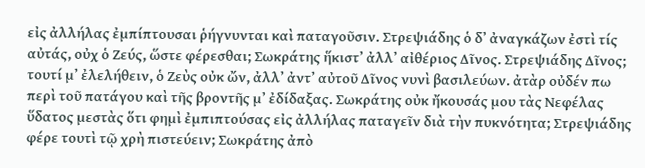εἰς ἀλλήλας ἐμπίπτουσαι ῥήγνυνται καὶ παταγοῦσιν. Στρεψιάδης ὁ δʼ ἀναγκάζων ἐστὶ τίς αὐτάς, οὐχ ὁ Ζεύς, ὥστε φέρεσθαι; Σωκράτης ἥκιστʼ ἀλλʼ αἰθέριος Δῖνος. Στρεψιάδης Δῖνος; τουτί μʼ ἐλελήθειν, ὁ Ζεὺς οὐκ ὤν, ἀλλʼ ἀντʼ αὐτοῦ Δῖνος νυνὶ βασιλεύων. ἀτὰρ οὐδέν πω περὶ τοῦ πατάγου καὶ τῆς βροντῆς μʼ ἐδίδαξας. Σωκράτης οὐκ ἤκουσάς μου τὰς Νεφέλας ὕδατος μεστὰς ὅτι φημὶ ἐμπιπτούσας εἰς ἀλλήλας παταγεῖν διὰ τὴν πυκνότητα; Στρεψιάδης φέρε τουτὶ τῷ χρὴ πιστεύειν; Σωκράτης ἀπὸ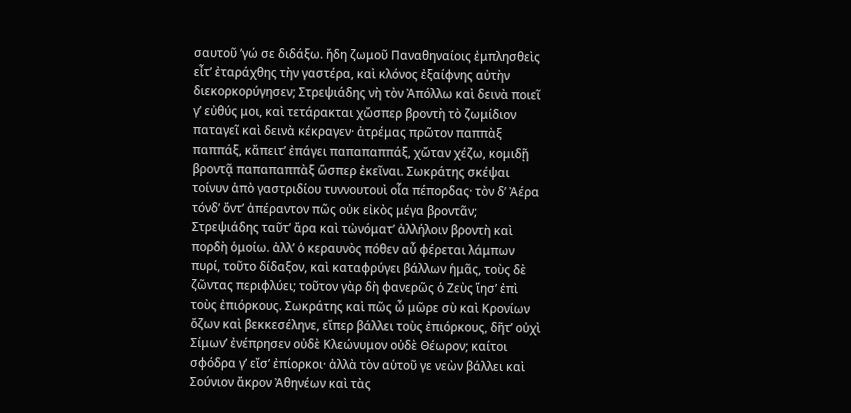σαυτοῦ ʼγώ σε διδάξω. ἤδη ζωμοῦ Παναθηναίοις ἐμπλησθεὶς εἶτʼ ἐταράχθης τὴν γαστέρα, καὶ κλόνος ἐξαίφνης αὐτὴν διεκορκορύγησεν; Στρεψιάδης νὴ τὸν Ἀπόλλω καὶ δεινὰ ποιεῖ γʼ εὐθύς μοι, καὶ τετάρακται χὤσπερ βροντὴ τὸ ζωμίδιον παταγεῖ καὶ δεινὰ κέκραγεν· ἀτρέμας πρῶτον παππὰξ παππάξ, κἄπειτʼ ἐπάγει παπαπαππάξ, χὤταν χέζω, κομιδῇ βροντᾷ παπαπαππὰξ ὥσπερ ἐκεῖναι. Σωκράτης σκέψαι τοίνυν ἀπὸ γαστριδίου τυννουτουὶ οἷα πέπορδας· τὸν δʼ Ἀέρα τόνδʼ ὄντʼ ἀπέραντον πῶς οὐκ εἰκὸς μέγα βροντᾶν; Στρεψιάδης ταῦτʼ ἄρα καὶ τὠνόματʼ ἀλλήλοιν βροντὴ καὶ πορδὴ ὁμοίω. ἀλλʼ ὁ κεραυνὸς πόθεν αὖ φέρεται λάμπων πυρί, τοῦτο δίδαξον, καὶ καταφρύγει βάλλων ἡμᾶς, τοὺς δὲ ζῶντας περιφλύει; τοῦτον γὰρ δὴ φανερῶς ὁ Ζεὺς ἵησʼ ἐπὶ τοὺς ἐπιόρκους. Σωκράτης καὶ πῶς ὦ μῶρε σὺ καὶ Κρονίων ὄζων καὶ βεκκεσέληνε, εἴπερ βάλλει τοὺς ἐπιόρκους, δῆτʼ οὐχὶ Σίμωνʼ ἐνέπρησεν οὐδὲ Κλεώνυμον οὐδὲ Θέωρον; καίτοι σφόδρα γʼ εἴσʼ ἐπίορκοι· ἀλλὰ τὸν αὑτοῦ γε νεὼν βάλλει καὶ Σούνιον ἄκρον Ἀθηνέων καὶ τὰς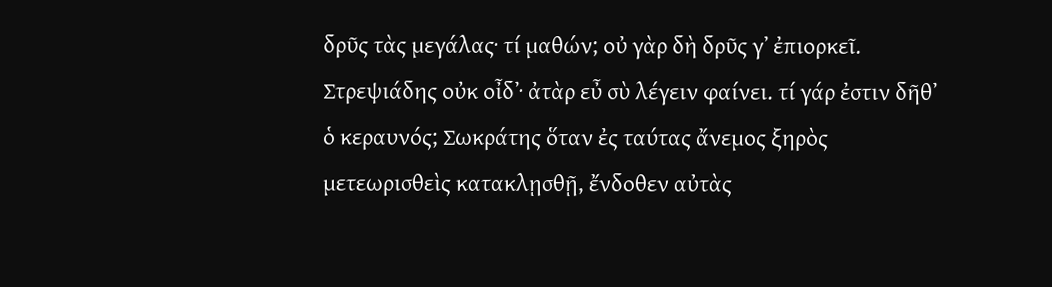δρῦς τὰς μεγάλας· τί μαθών; οὐ γὰρ δὴ δρῦς γʼ ἐπιορκεῖ. Στρεψιάδης οὐκ οἶδʼ· ἀτὰρ εὖ σὺ λέγειν φαίνει. τί γάρ ἐστιν δῆθʼ ὁ κεραυνός; Σωκράτης ὅταν ἐς ταύτας ἄνεμος ξηρὸς μετεωρισθεὶς κατακλῃσθῇ, ἔνδοθεν αὐτὰς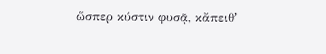ὥσπερ κύστιν φυσᾷ, κἄπειθʼ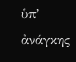ὑπʼ ἀνάγκης